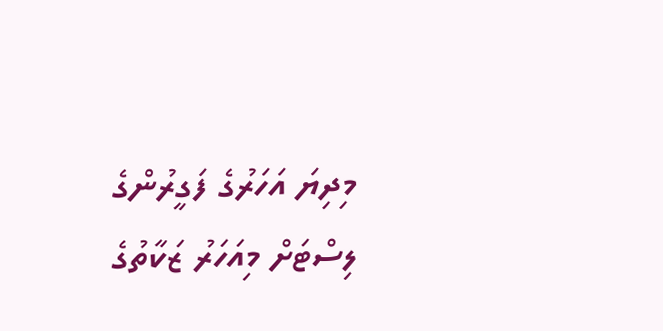މިދިޔަ އަހަރުގެ ފަގީރުންގެ ލިސްޓަށް މިއަހަރު ޒަކާތުގެ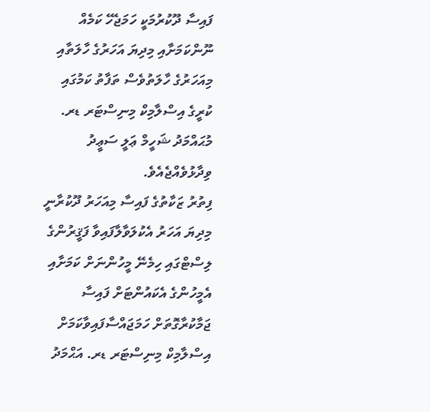ފައިސާ ދޫކުރުމަކީ ހަމަޖެހޭ ކަމެއް ނޫންކަމަށާއި މިދިޔަ އަހަރުގެ ހާލަތާއި މިއަހަރުގެ ހާލަތުވެސް ތަފާތު ކަމުގައި ކުރީގެ އިސްލާމިކް މިނިސްޓަރ ޑރ. މުޙައްމަދު ޝަހީމް ޢަލީ ސަޢީދު ވިދާޅުވެއްޖެއެވެ.
ފިތުރު ޒަކާތުގެ ފައިސާ މިއަހަރު ދޫކުރާނީ މިދިޔަ އަހަރު އެކުލަވާލާފައިވާ ފަޤީރުންގެ ލިސްޓްގައި ހިމެނޭ މީހުންނަށް ކަމަށާއި އެމީހުންގެ އެކައުންޓަށް ފައިސާ ޖަމާކުރާގޮތަށް ހަމަޖައްސާފައިވާކަމަށް އިސްލާމިކް މިނިސްޓަރ ޑރ. އަޙްމަދު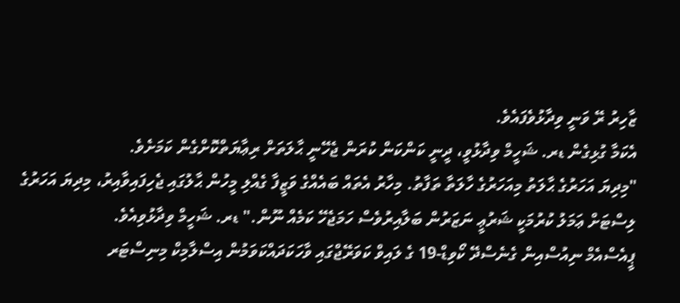ޒާހިރު ރޭ ވަނީ ވިދާޅުވެފައެވެ.
އެކަމާ ގުޅިގެން ޑރ. ޝަހީމް ވިދާޅުވީ، ދީނީ ކަންކަން ކުރަން ޖެހޭނީ ޙާލަތަށް ރިޢާޔަތްކޮށްގެން ކަމަށެވެ.
"މިދިޔަ އަހަރުގެ ޙާލަތު މިއަހަރުގެ ހާލަތާ ތަފާތު. މިހާރު އެތައް ބައެއްގެ ވަޒީފާ ގެއްލި މީހުން ޙާލުގައި ޖެހިފައިވާއިރު، މިދިޔަ އަހަރުގެ ލިސްޓަށް ޢަމަލު ކުރުމަކީ ޝަރުޢީ ނަޒަރުން ބަލާއިރުވެސް ހަމަޖެހޭ ކަމެއް ނޫން." ޑރ. ޝަހީމް ވިދާޅުވިއެވެ.
ޕީއެސްއެމް ނިއުސްއިން ގެނެސްދޭ ކޯވިޑް-19 ގެ ލައިވް ކަވަރޭޖްގައި ވާހަކަދައްކަވަމުން އިސްލާމިކް މިނިސްޓަރ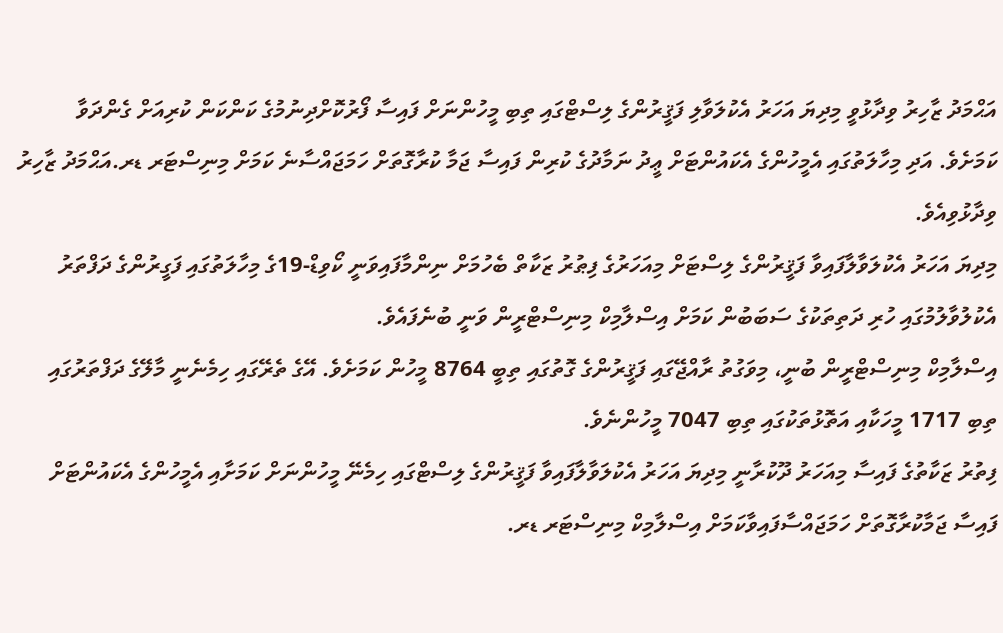އަޙްމަދު ޒާހިރު ވިދާޅުވީ މިދިޔަ އަހަރު އެކުލަވާލި ފަޤީރުންގެ ލިސްޓްގައި ތިބި މީހުންނަށް ފައިސާ ފޯރުކޮށްދިނުމުގެ ކަންކަން ކުރިއަށް ގެންދަވާ ކަމަށެވެ. އަދި މިހާލަތުގައި އެމީހުންގެ އެކައުންޓަށް ޢީދު ނަމާދުގެ ކުރިން ފައިސާ ޖަމާ ކުރާގޮތަށް ހަމަޖައްސާނެ ކަމަށް މިނިސްޓަރ ޑރ.އަޙްމަދު ޒާހިރު ވިދާޅުވިއެވެ.
މިދިޔަ އަހަރު އެކުލަވާލާފައިވާ ފަޤީރުންގެ ލިސްޓަށް މިއަހަރުގެ ފިޠުރު ޒަކާތް ބެހުމަށް ނިންމާފައިވަނީ ކޯވިޑް-19ގެ މިހާލަތުގައި ފަގީރުންގެ ދަފްތަރު އެކުލުވާލުމުގައި ހުރި ދަތިތަކުގެ ސަބަބުން ކަމަށް އިސްލާމިކް މިނިސްޓްރީން ވަނީ ބުނެފައެވެ.
އިސްލާމިކް މިނިސްޓްރީން ބުނީ، މިވަގުތު ރާއްޖޭގައި ފަޤީރުންގެ ގޮތުގައި ތިބީ 8764 މީހުން ކަމަށެވެ. އޭގެ ތެރޭގައި ހިމެނެނީ މާލޭގެ ދަފްތަރުގައި ތިބި 1717 މީހަކާއި އަތޮޅުތަކުގައި ތިބި 7047 މީހުންނެވެ.
ފިތުރު ޒަކާތުގެ ފައިސާ މިއަހަރު ދޫކުރާނީ މިދިޔަ އަހަރު އެކުލަވާލާފައިވާ ފަޤީރުންގެ ލިސްޓްގައި ހިމެނޭ މީހުންނަށް ކަމަށާއި އެމީހުންގެ އެކައުންޓަށް ފައިސާ ޖަމާކުރާގޮތަށް ހަމަޖައްސާފައިވާކަމަށް އިސްލާމިކް މިނިސްޓަރ ޑރ.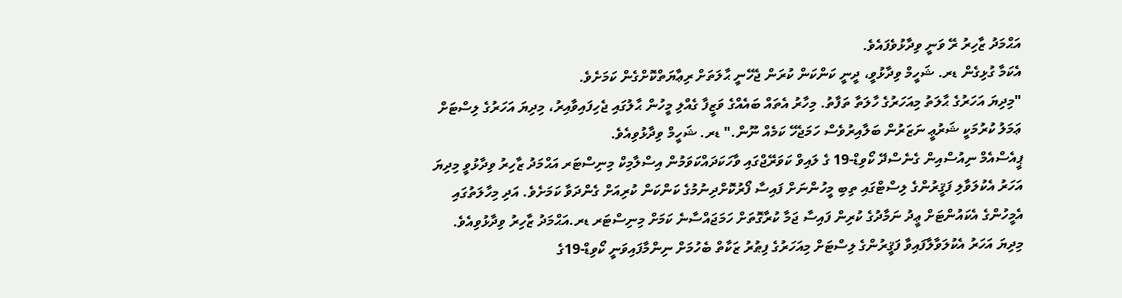އަޙްމަދު ޒާހިރު ރޭ ވަނީ ވިދާޅުވެފައެވެ.
އެކަމާ ގުޅިގެން ޑރ. ޝަހީމް ވިދާޅުވީ، ދީނީ ކަންކަން ކުރަން ޖެހޭނީ ޙާލަތަށް ރިޢާޔަތްކޮށްގެން ކަމަށެވެ.
"މިދިޔަ އަހަރުގެ ޙާލަތު މިއަހަރުގެ ހާލަތާ ތަފާތު. މިހާރު އެތައް ބައެއްގެ ވަޒީފާ ގެއްލި މީހުން ޙާލުގައި ޖެހިފައިވާއިރު، މިދިޔަ އަހަރުގެ ލިސްޓަށް ޢަމަލު ކުރުމަކީ ޝަރުޢީ ނަޒަރުން ބަލާއިރުވެސް ހަމަޖެހޭ ކަމެއް ނޫން." ޑރ. ޝަހީމް ވިދާޅުވިއެވެ.
ޕީއެސްއެމް ނިއުސްއިން ގެނެސްދޭ ކޯވިޑް-19 ގެ ލައިވް ކަވަރޭޖްގައި ވާހަކަދައްކަވަމުން އިސްލާމިކް މިނިސްޓަރ އަޙްމަދު ޒާހިރު ވިދާޅުވީ މިދިޔަ އަހަރު އެކުލަވާލި ފަޤީރުންގެ ލިސްޓްގައި ތިބި މީހުންނަށް ފައިސާ ފޯރުކޮށްދިނުމުގެ ކަންކަން ކުރިއަށް ގެންދަވާ ކަމަށެވެ. އަދި މިހާލަތުގައި އެމީހުންގެ އެކައުންޓަށް ޢީދު ނަމާދުގެ ކުރިން ފައިސާ ޖަމާ ކުރާގޮތަށް ހަމަޖައްސާނެ ކަމަށް މިނިސްޓަރ ޑރ.އަޙްމަދު ޒާހިރު ވިދާޅުވިއެވެ.
މިދިޔަ އަހަރު އެކުލަވާލާފައިވާ ފަޤީރުންގެ ލިސްޓަށް މިއަހަރުގެ ފިޠުރު ޒަކާތް ބެހުމަށް ނިންމާފައިވަނީ ކޯވިޑް-19ގެ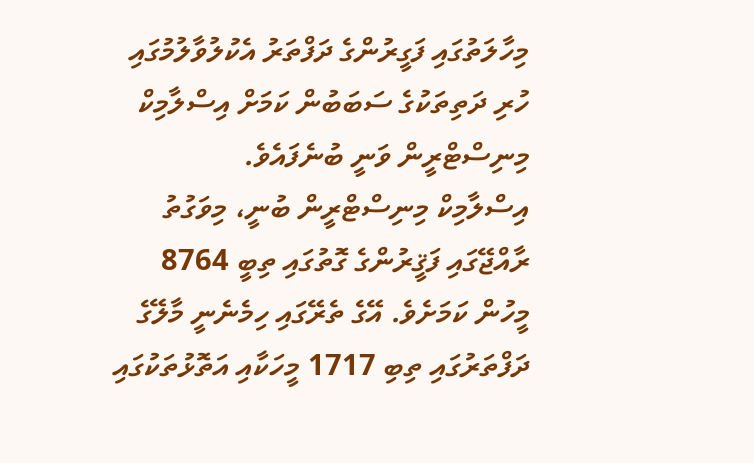މިހާލަތުގައި ފަގީރުންގެ ދަފްތަރު އެކުލުވާލުމުގައި ހުރި ދަތިތަކުގެ ސަބަބުން ކަމަށް އިސްލާމިކް މިނިސްޓްރީން ވަނީ ބުނެފައެވެ.
އިސްލާމިކް މިނިސްޓްރީން ބުނީ، މިވަގުތު ރާއްޖޭގައި ފަޤީރުންގެ ގޮތުގައި ތިބީ 8764 މީހުން ކަމަށެވެ. އޭގެ ތެރޭގައި ހިމެނެނީ މާލޭގެ ދަފްތަރުގައި ތިބި 1717 މީހަކާއި އަތޮޅުތަކުގައި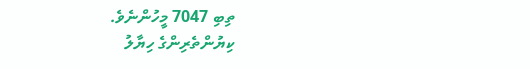ތިބި 7047 މީހުންނެވެ.
ކިޔުންތެރިންގެ ހިޔާލު